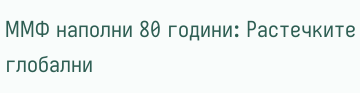ММФ наполни 80 години: Растечките глобални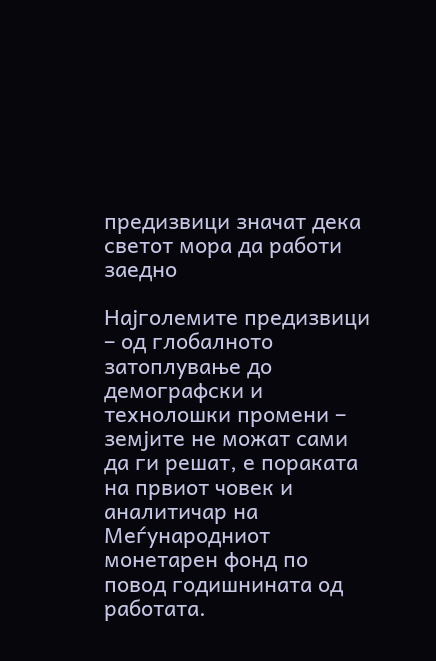предизвици значат дека светот мора да работи заедно

Најголемите предизвици – од глобалното затоплување до демографски и технолошки промени – земјите не можат сами да ги решат, е пораката на првиот човек и аналитичар на Меѓународниот монетарен фонд по повод годишнината од работата.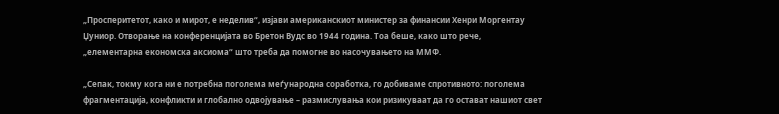„Просперитетот, како и мирот, е неделив“, изјави американскиот министер за финансии Хенри Моргентау Џуниор. Отворање на конференцијата во Бретон Вудс во 1944 година. Тоа беше, како што рече, „елементарна економска аксиома“ што треба да помогне во насочувањето на ММФ.

„Сепак, токму кога ни е потребна поголема меѓународна соработка, го добиваме спротивното: поголема фрагментација, конфликти и глобално одвојување – размислувања кои ризикуваат да го остават нашиот свет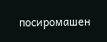посиромашен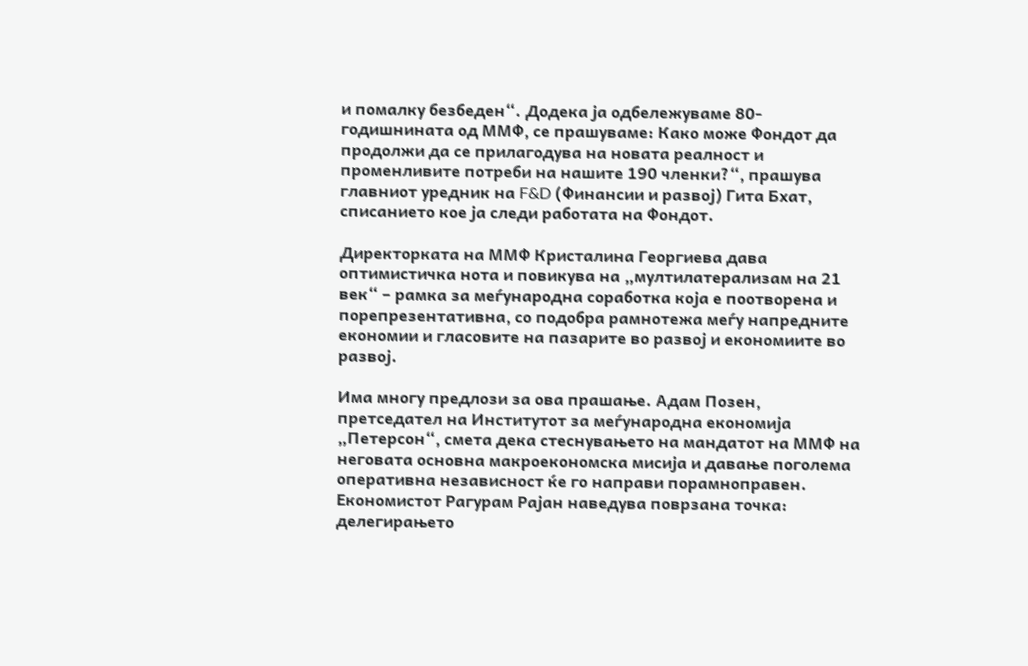и помалку безбеден“. Додека ја одбележуваме 80-годишнината од ММФ, се прашуваме: Како може Фондот да продолжи да се прилагодува на новата реалност и променливите потреби на нашите 190 членки?“, прашува главниот уредник на F&D (Финансии и развој) Гита Бхат, списанието кое ја следи работата на Фондот.

Директорката на ММФ Кристалина Георгиева дава оптимистичка нота и повикува на „мултилатерализам на 21 век“ – рамка за меѓународна соработка која е поотворена и порепрезентативна, со подобра рамнотежа меѓу напредните економии и гласовите на пазарите во развој и економиите во развој.

Има многу предлози за ова прашање. Адам Позен, претседател на Институтот за меѓународна економија „Петерсон“, смета дека стеснувањето на мандатот на ММФ на неговата основна макроекономска мисија и давање поголема оперативна независност ќе го направи порамноправен. Економистот Рагурам Рајан наведува поврзана точка: делегирањето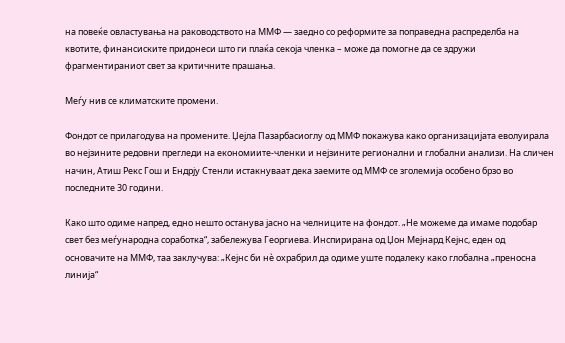на повеќе овластувања на раководството на ММФ — заедно со реформите за поправедна распределба на квотите, финансиските придонеси што ги плаќа секоја членка – може да помогне да се здружи фрагментираниот свет за критичните прашања.

Меѓу нив се климатските промени.

Фондот се прилагодува на промените. Џејла Пазарбасиоглу од ММФ покажува како организацијата еволуирала во нејзините редовни прегледи на економиите-членки и нејзините регионални и глобални анализи. На сличен начин, Атиш Рекс Гош и Ендрју Стенли истакнуваат дека заемите од ММФ се зголемија особено брзо во последните 30 години.

Како што одиме напред, едно нешто останува јасно на челниците на фондот. „Не можеме да имаме подобар свет без меѓународна соработка“, забележува Георгиева. Инспирирана од Џон Мејнард Кејнс, еден од основачите на ММФ, таа заклучува: „Кејнс би нè охрабрил да одиме уште подалеку како глобална „преносна линија“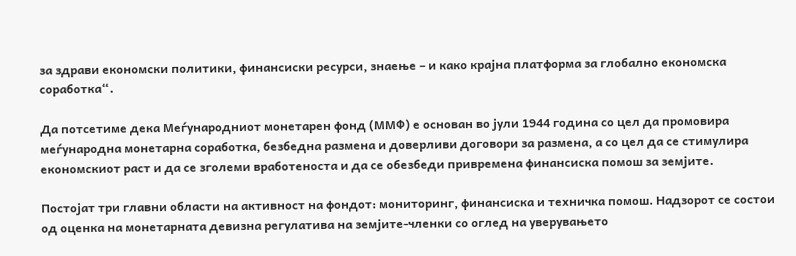за здрави економски политики, финансиски ресурси, знаење – и како крајна платформа за глобално економска соработка“.

Да потсетиме дека Меѓународниот монетарен фонд (ММФ) е основан во јули 1944 година со цел да промовира меѓународна монетарна соработка, безбедна размена и доверливи договори за размена, а со цел да се стимулира економскиот раст и да се зголеми вработеноста и да се обезбеди привремена финансиска помош за земјите.

Постојат три главни области на активност на фондот: мониторинг, финансиска и техничка помош. Надзорот се состои од оценка на монетарната девизна регулатива на земјите-членки со оглед на уверувањето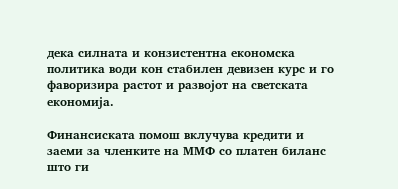дека силната и конзистентна економска политика води кон стабилен девизен курс и го фаворизира растот и развојот на светската економија.

Финансиската помош вклучува кредити и заеми за членките на ММФ со платен биланс што ги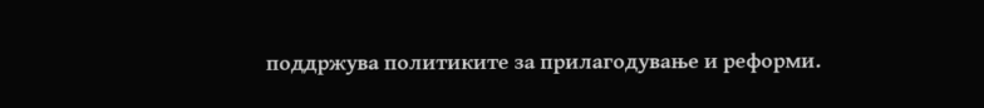поддржува политиките за прилагодување и реформи.